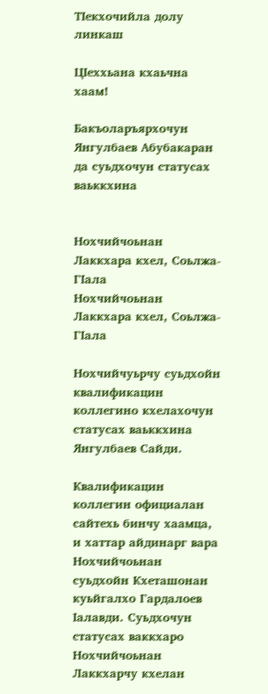ТIекхочийла долу линкаш

ЦIеххьана кхаьчна хаам!

Бакъоларъярхочун Янгулбаев Абубакаран да суьдхочун статусах ваьккхина


Нохчийчоьнан Лаккхара кхел, Соьлжа-ГIала
Нохчийчоьнан Лаккхара кхел, Соьлжа-ГIала

Нохчийчуьрчу суьдхойн квалификацин коллегино кхелахочун статусах ваьккхина Янгулбаев Сайди.

Квалификацин коллегин официалан сайтехь бинчу хаамца, и хаттар айдинарг вара Нохчийчоьнан суьдхойн Кхеташонан куьйгалхо Гардалоев Iалавди. Суьдхочун статусах ваккхаро Нохчийчоьнан Лаккхарчу кхелан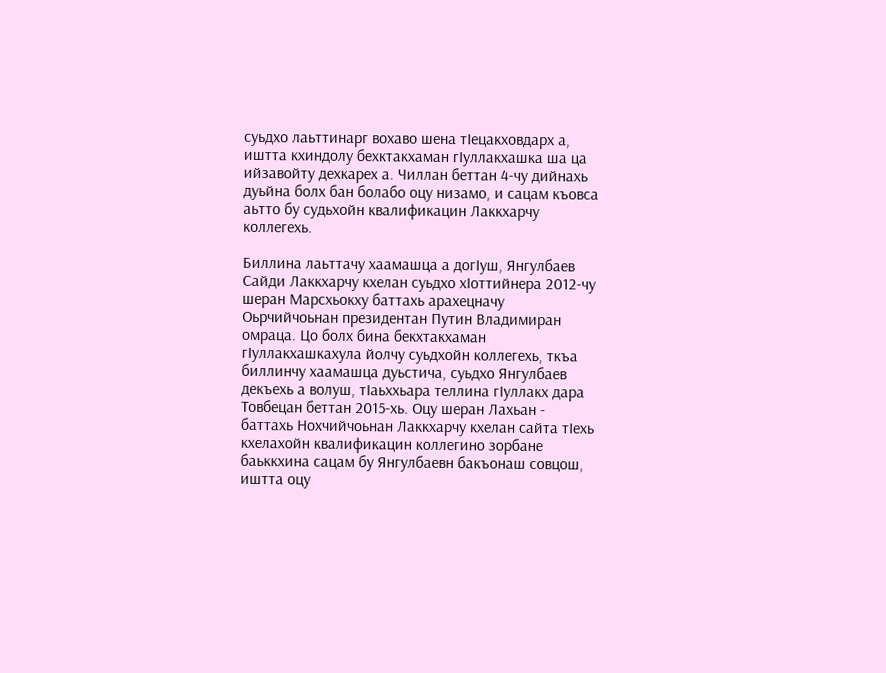суьдхо лаьттинарг вохаво шена тIецакховдарх а, иштта кхиндолу бехктакхаман гIуллакхашка ша ца ийзавойту дехкарех а. Чиллан беттан 4-чу дийнахь дуьйна болх бан болабо оцу низамо, и сацам къовса аьтто бу судьхойн квалификацин Лаккхарчу коллегехь.

Биллина лаьттачу хаамашца а догIуш, Янгулбаев Сайди Лаккхарчу кхелан суьдхо хIоттийнера 2012-чу шеран Марсхьокху баттахь арахецначу Оьрчийчоьнан президентан Путин Владимиран омраца. Цо болх бина бекхтакхаман гIуллакхашкахула йолчу суьдхойн коллегехь, ткъа биллинчу хаамашца дуьстича, суьдхо Янгулбаев декъехь а волуш, тIаьххьара теллина гIуллакх дара Товбецан беттан 2015-хь. Оцу шеран Лахьан - баттахь Нохчийчоьнан Лаккхарчу кхелан сайта тIехь кхелахойн квалификацин коллегино зорбане баьккхина сацам бу Янгулбаевн бакъонаш совцош, иштта оцу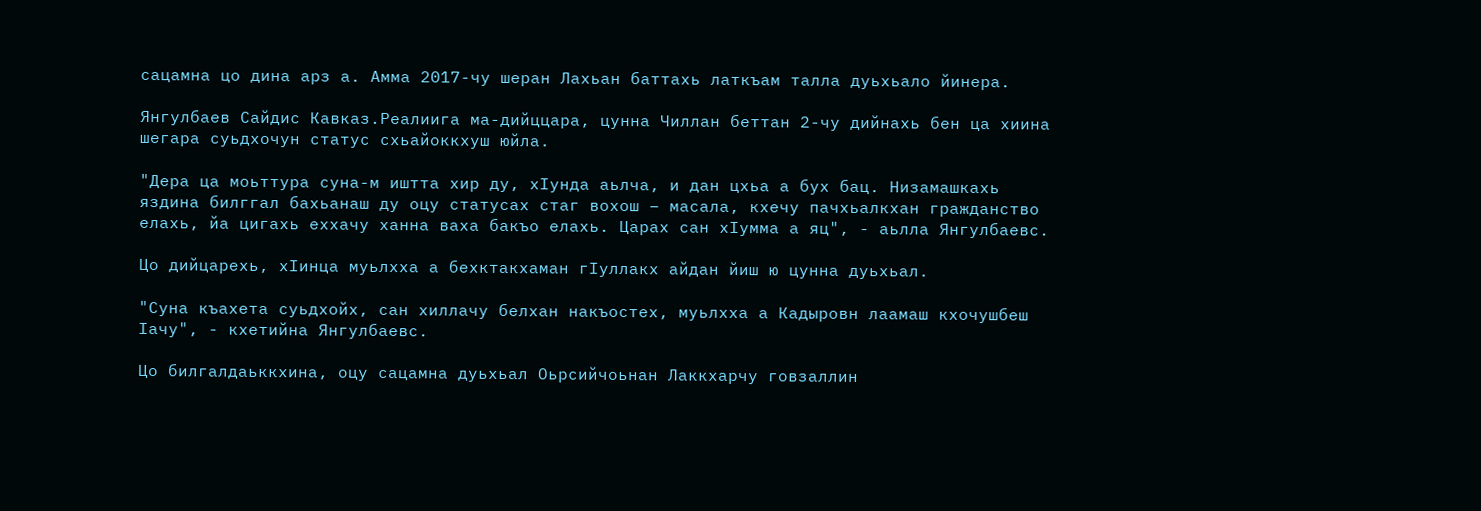сацамна цо дина арз а. Амма 2017-чу шеран Лахьан баттахь латкъам талла дуьхьало йинера.

Янгулбаев Сайдис Кавказ.Реалиига ма-дийццара, цунна Чиллан беттан 2-чу дийнахь бен ца хиина шегара суьдхочун статус схьайоккхуш юйла.

"Дера ца моьттура суна-м иштта хир ду, хIунда аьлча, и дан цхьа а бух бац. Низамашкахь яздина билггал бахьанаш ду оцу статусах стаг вохош – масала, кхечу пачхьалкхан гражданство елахь, йа цигахь еххачу ханна ваха бакъо елахь. Царах сан хIумма а яц", - аьлла Янгулбаевс.

Цо дийцарехь, хIинца муьлхха а бехктакхаман гIуллакх айдан йиш ю цунна дуьхьал.

"Суна къахета суьдхойх, сан хиллачу белхан накъостех, муьлхха а Кадыровн лаамаш кхочушбеш Iачу", - кхетийна Янгулбаевс.

Цо билгалдаьккхина, оцу сацамна дуьхьал Оьрсийчоьнан Лаккхарчу говзаллин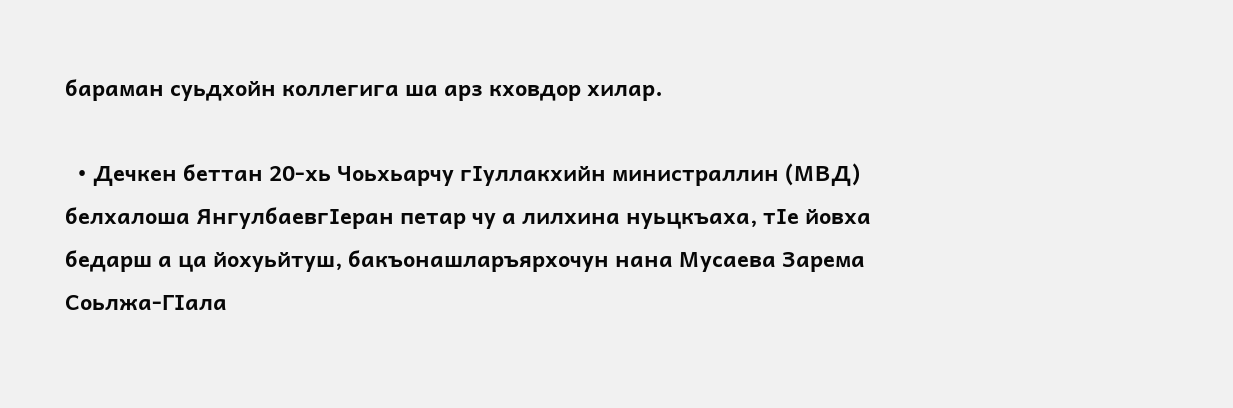бараман суьдхойн коллегига ша арз кховдор хилар.

  • Дечкен беттан 20-хь Чоьхьарчу гIуллакхийн министраллин (МВД) белхалоша ЯнгулбаевгIеран петар чу а лилхина нуьцкъаха, тIе йовха бедарш а ца йохуьйтуш, бакъонашларъярхочун нана Мусаева Зарема Соьлжа-ГIала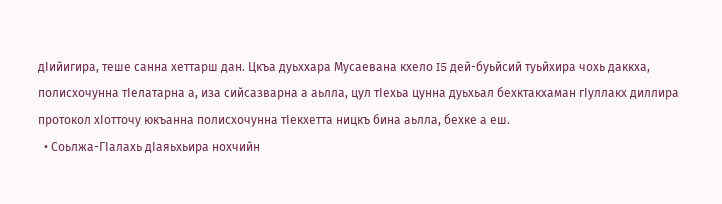дIийигира, теше санна хеттарш дан. Цкъа дуьххара Мусаевана кхело I5 дей-буьйсий туьйхира чохь даккха, полисхочунна тIелатарна а, иза сийсазварна а аьлла, цул тIехьа цунна дуьхьал бехктакхаман гIуллакх диллира протокол хIотточу юкъанна полисхочунна тIекхетта ницкъ бина аьлла, бехке а еш.
  • Соьлжа-ГIалахь дIаяьхьира нохчийн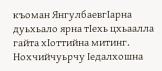къоман ЯнгулбаевгIарна дуьхьало ярна тIехь цхьаалла гайта хIоттийна митинг. Нохчийчуьрчу Iедалхошна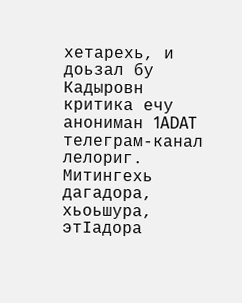хетарехь, и доьзал бу Кадыровн критика ечу анониман 1ADAT телеграм-канал лелориг. Митингехь дагадора, хьоьшура, этIадора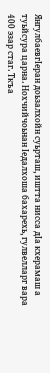ЯнгулбаевгIеран доьзалхойн суьрташ, иштта нисса дIа кхерамаш а туьйсура царна. Нохчийчоьнан Iедалхоша бахарехь, гулвелларг вара 400 эзар стаг. Ткъа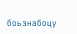боьзнабоцу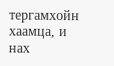тергамхойн хаамца, и нах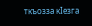ткъозза кIезга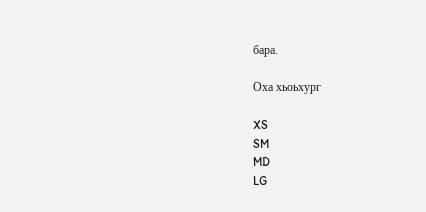бара.

Оха хьоьхург

XS
SM
MD
LG